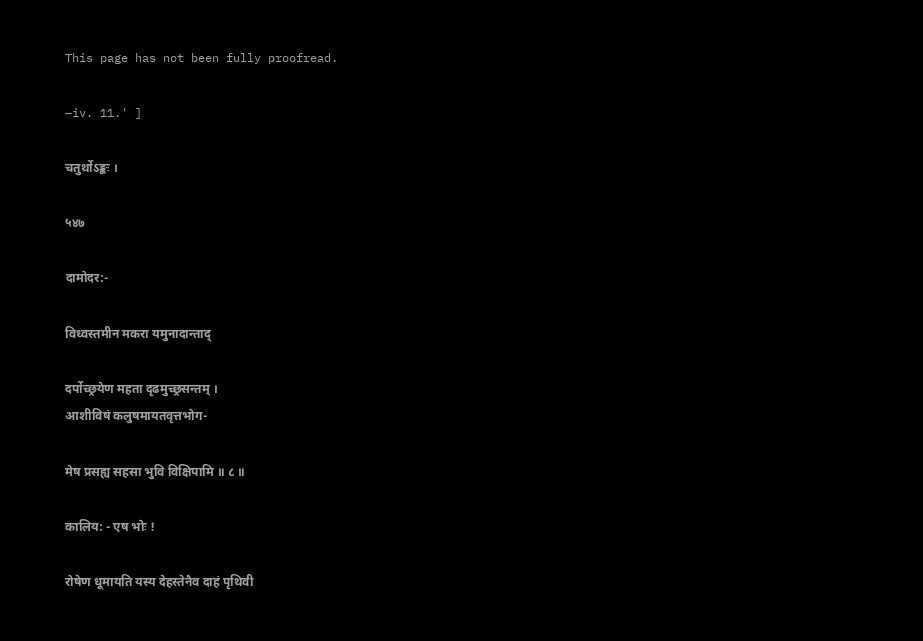This page has not been fully proofread.

—iv. 11.' ]

चतुर्थोऽङ्कः ।

५४७

दामोदर:-

विध्वस्तमीन मकरा यमुनादान्ताद्

दर्पोच्छ्रयेण महता दृढमुच्छ्रसन्तम् ।
आशीविषं कलुषमायतवृत्तभोग-

मेष प्रसह्य सहसा भुवि विक्षिपामि ॥ ८ ॥

कालिय: - एष भोः !

रोषेण धूमायति यस्य देहस्तेनैव दाहं पृथिवी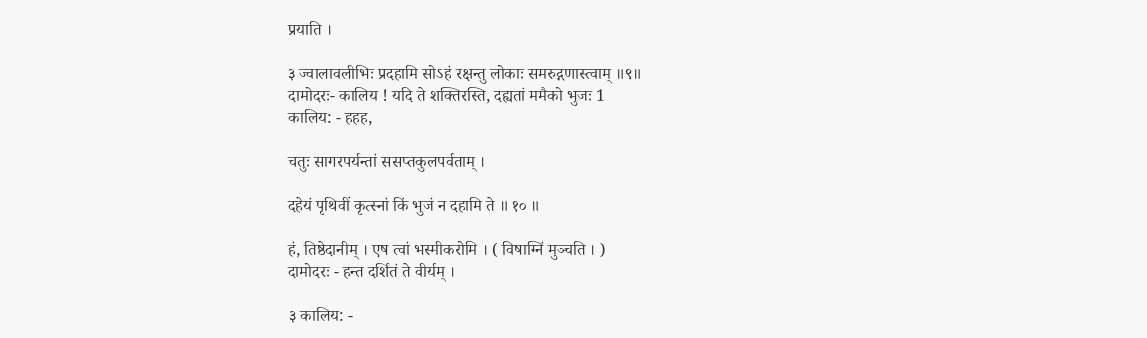प्रयाति ।

३ ज्वालावलीभिः प्रदहामि सोऽहं रक्षन्तु लोकाः समरुद्गणास्त्वाम् ॥९॥
दामोदरः- कालिय ! यदि ते शक्तिरस्ति, दह्यतां ममैको भुजः 1
कालिय: - हहह,

चतुः सागरपर्यन्तां ससप्तकुलपर्वताम् ।

दहेयं पृथिवीं कृत्स्नां किं भुजं न दहामि ते ॥ १० ॥

हं, तिष्ठेदानीम् । एष त्वां भस्मीकरोमि । ( विषाग्निं मुञ्चति । )
दामोदरः - हन्त दर्शितं ते वीर्यम् ।

३ कालिय: -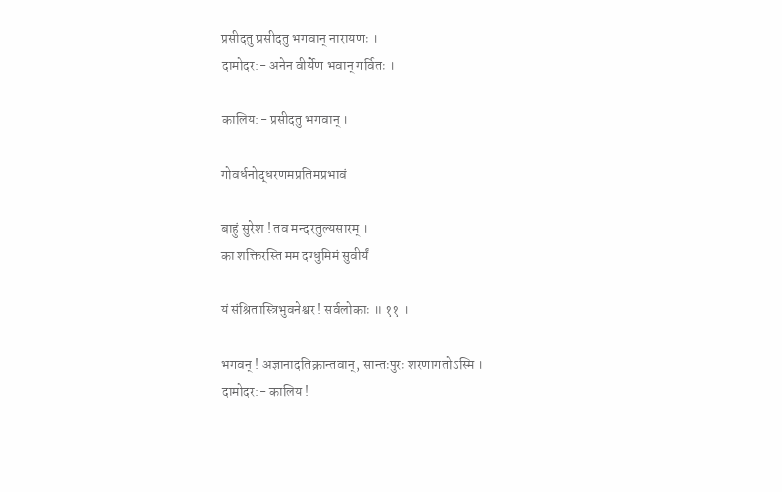प्रसीदतु प्रसीदतु भगवान् नारायणः ।
दामोदर:- अनेन वीर्येण भवान् गर्वितः ।

कालिय:- प्रसीदतु भगवान् ।

गोवर्धनोद्धरणमप्रतिमप्रभावं

बाहुं सुरेश ! तव मन्दरतुल्यसारम् ।
का शक्तिरस्ति मम दग्धुमिमं सुवीर्यं

यं संश्रितास्त्रिभुवनेश्वर ! सर्वलोकाः ॥ ११ ।

भगवन् ! अज्ञानादतिक्रान्तवान्, सान्तःपुरः शरणागतोऽस्मि ।
दामोदर:- कालिय !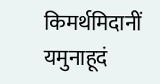किमर्थमिदानीं यमुनाहूदं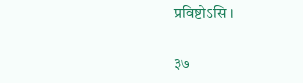प्रविष्टोऽसि ।

३७